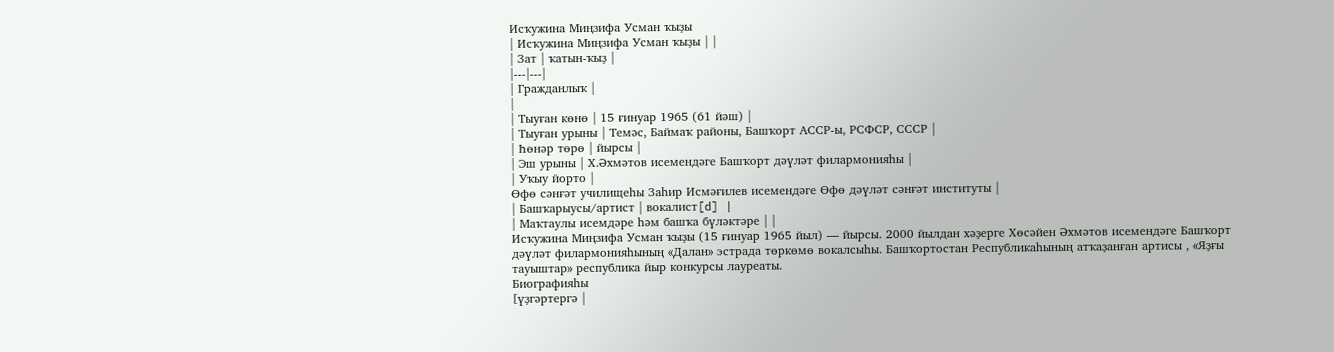Исҡужина Миңзифа Усман ҡыҙы
| Исҡужина Миңзифа Усман ҡыҙы | |
| Зат | ҡатын-ҡыҙ |
|---|---|
| Гражданлыҡ |
|
| Тыуған көнө | 15 ғинуар 1965 (61 йәш) |
| Тыуған урыны | Темәс, Баймаҡ районы, Башҡорт АССР-ы, РСФСР, СССР |
| Һөнәр төрө | йырсы |
| Эш урыны | Х.Әхмәтов исемендәге Башҡорт дәүләт филармонияһы |
| Уҡыу йорто |
Өфө сәнғәт училищеһы Заһир Исмәғилев исемендәге Өфө дәүләт сәнғәт институты |
| Башҡарыусы/артист | вокалист[d] |
| Маҡтаулы исемдәре һәм башҡа бүләктәре | |
Исҡужина Миңзифа Усман ҡыҙы (15 ғинуар 1965 йыл) — йырсы. 2000 йылдан хәҙерге Хөсәйен Әхмәтов исемендәге Башҡорт дәүләт филармонияһының «Далан» эстрада төркөмө вокалсыһы. Башҡортостан Республикаһының атҡаҙанған артисы , «Яҙғы тауыштар» республика йыр конкурсы лауреаты.
Биографияһы
[үҙгәртергә |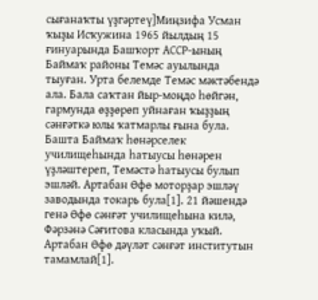сығанаҡты үҙгәртеү]Миңзифа Усман ҡыҙы Исҡужина 1965 йылдың 15 ғинуарында Башҡорт АССР-ының Баймаҡ районы Темәс ауылында тыуған. Урта белемде Темәс мәктәбендә ала. Бала саҡтан йыр-моңдо һөйгән, гармунда өҙҙөрөп уйнаған ҡыҙҙың сәнғәткә юлы ҡатмарлы ғына була. Башта Баймаҡ һөнәрселек училищеһында һатыусы һөнәрен үҙләштереп, Темәстә һатыусы булып эшләй. Артабан Өфө моторҙар эшләү заводында токарь була[1]. 21 йәшендә генә Өфө сәнғәт училищеһына килә, Фәрзәнә Сәғитова класында уҡый. Артабан Өфө дәүләт сәнғәт институтын тамамлай[1].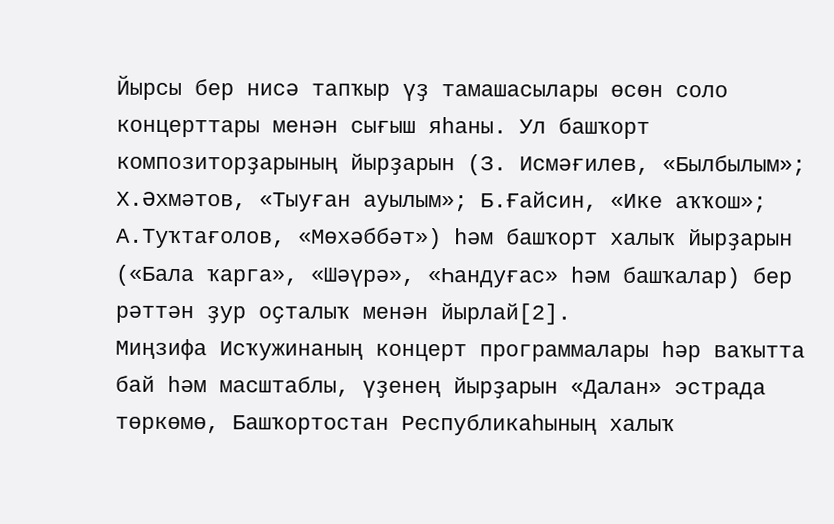Йырсы бер нисә тапҡыр үҙ тамашасылары өсөн соло концерттары менән сығыш яһаны. Ул башҡорт композиторҙарының йырҙарын (З. Исмәғилев, «Былбылым»; Х.Әхмәтов, «Тыуған ауылым»; Б.Ғайсин, «Ике аҡҡош»; А.Туҡтағолов, «Мөхәббәт») һәм башҡорт халыҡ йырҙарын («Бала ҡарга», «Шәүрә», «Һандуғас» һәм башҡалар) бер рәттән ҙур оҫталыҡ менән йырлай[2].
Миңзифа Исҡужинаның концерт программалары һәр ваҡытта бай һәм масштаблы, үҙенең йырҙарын «Далан» эстрада төркөмө, Башҡортостан Республикаһының халыҡ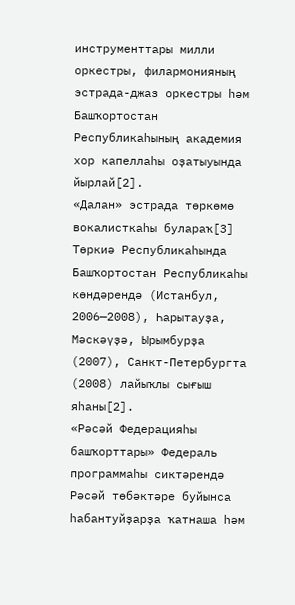инструменттары милли оркестры, филармонияның эстрада-джаз оркестры һәм Башҡортостан Республикаһының академия хор капеллаһы оҙатыуында йырлай[2].
«Далан» эстрада төркөмө вокалисткаһы булараҡ[3] Төркиә Республикаһында Башҡортостан Республикаһы көндәрендә (Истанбул, 2006—2008), Һарытауҙа, Мәскәүҙә, Ырымбурҙа (2007), Санкт-Петербургта (2008) лайыҡлы сығыш яһаны[2].
«Рәсәй Федерацияһы башҡорттары» Федераль программаһы сиктәрендә Рәсәй төбәктәре буйынса һабантуйҙарҙа ҡатнаша һәм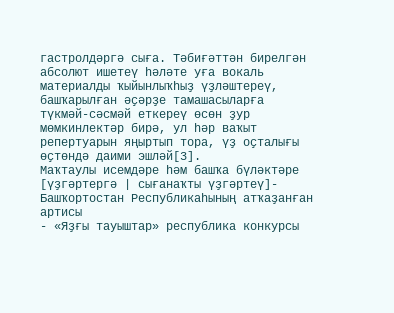гастролдәргә сыға. Тәбиғәттән бирелгән абсолют ишетеү һәләте уға вокаль материалды ҡыйынлыҡһыҙ үҙләштереү, башҡарылған әҫәрҙе тамашасыларға түкмәй-сәсмәй еткереү өсөн ҙур мөмкинлектәр бирә, ул һәр ваҡыт репертуарын яңыртып тора, үҙ оҫталығы өҫтөндә даими эшләй[3].
Маҡтаулы исемдәре һәм башҡа бүләктәре
[үҙгәртергә | сығанаҡты үҙгәртеү]- Башҡортостан Республикаһының атҡаҙанған артисы
- «Яҙғы тауыштар» республика конкурсы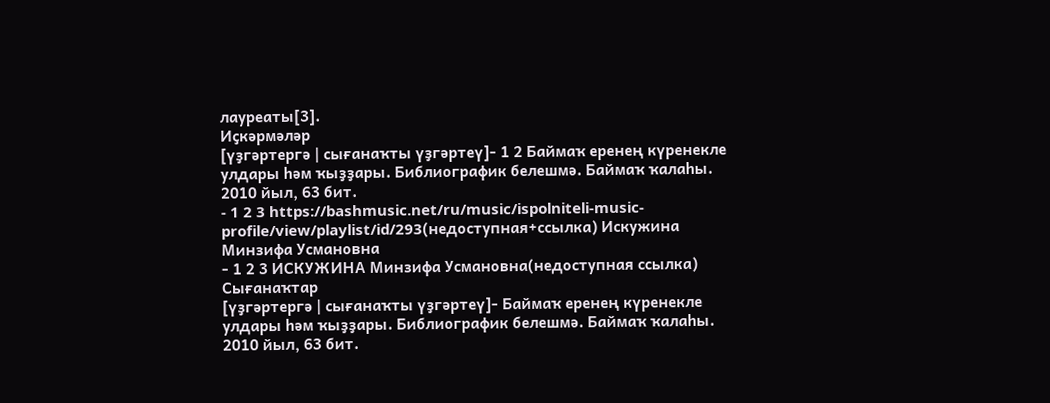лауреаты[3].
Иҫкәрмәләр
[үҙгәртергә | сығанаҡты үҙгәртеү]- 1 2 Баймаҡ еренең күренекле улдары һәм ҡыҙҙары. Библиографик белешмә. Баймаҡ ҡалаһы. 2010 йыл, 63 бит.
- 1 2 3 https://bashmusic.net/ru/music/ispolniteli-music-profile/view/playlist/id/293(недоступная+ссылка) Искужина Минзифа Усмановна
- 1 2 3 ИСКУЖИНА Минзифа Усмановна(недоступная ссылка)
Сығанаҡтар
[үҙгәртергә | сығанаҡты үҙгәртеү]- Баймаҡ еренең күренекле улдары һәм ҡыҙҙары. Библиографик белешмә. Баймаҡ ҡалаһы. 2010 йыл, 63 бит.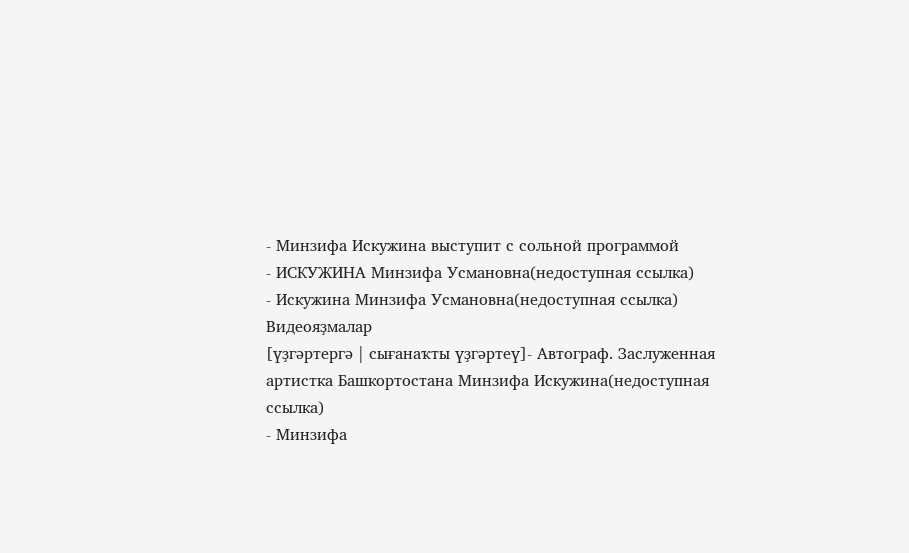- Минзифа Искужина выступит с сольной программой
- ИСКУЖИНА Минзифа Усмановна(недоступная ссылка)
- Искужина Минзифа Усмановна(недоступная ссылка)
Видеояҙмалар
[үҙгәртергә | сығанаҡты үҙгәртеү]- Автограф. Заслуженная артистка Башкортостана Минзифа Искужина(недоступная ссылка)
- Минзифа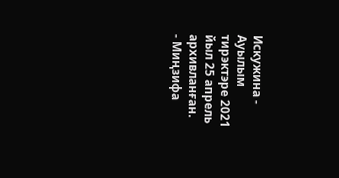Искужина - Ауылым тирэктэре 2021 йыл 25 апрель архивланған.
- Миңзифа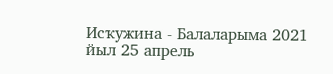Исҡужина - Балаларыма 2021 йыл 25 апрель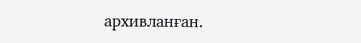архивланған.